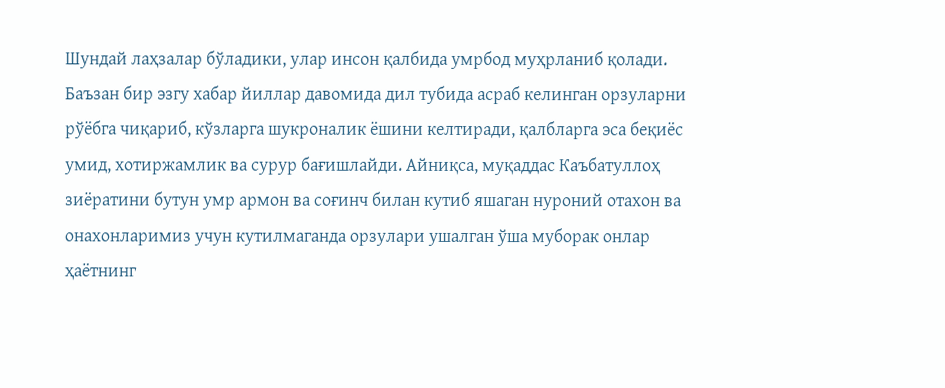Шундай лаҳзалар бўладики, улар инсон қалбида умрбод муҳрланиб қолади. Баъзан бир эзгу хабар йиллар давомида дил тубида асраб келинган орзуларни рўёбга чиқариб, кўзларга шукроналик ёшини келтиради, қалбларга эса беқиёс умид, хотиржамлик ва сурур бағишлайди. Айниқса, муқаддас Каъбатуллоҳ зиёратини бутун умр армон ва соғинч билан кутиб яшаган нуроний отахон ва онахонларимиз учун кутилмаганда орзулари ушалган ўша муборак онлар ҳаётнинг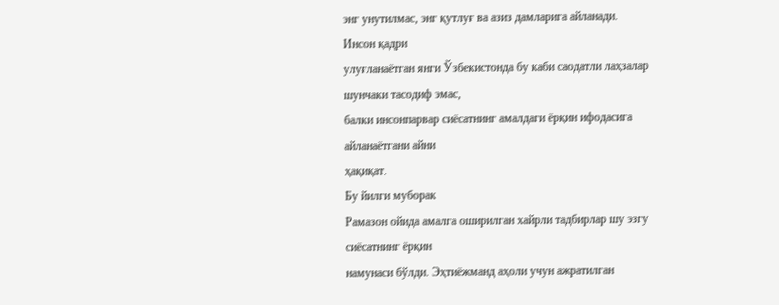энг унутилмас, энг қутлуғ ва азиз дамларига айланади.
Инсон қадри
улуғланаётган янги Ўзбекистонда бу каби саодатли лаҳзалар шунчаки тасодиф эмас,
балки инсонпарвар сиёсатнинг амалдаги ёрқин ифодасига айланаётгани айни
ҳақиқат.
Бу йилги муборак
Рамазон ойида амалга оширилган хайрли тадбирлар шу эзгу сиёсатнинг ёрқин
намунаси бўлди. Эҳтиёжманд аҳоли учун ажратилган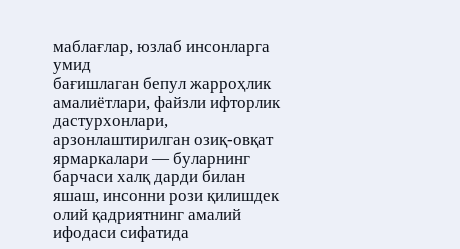маблағлар, юзлаб инсонларга умид
бағишлаган бепул жарроҳлик амалиётлари, файзли ифторлик дастурхонлари,
арзонлаштирилган озиқ-овқат ярмаркалари — буларнинг барчаси халқ дарди билан
яшаш, инсонни рози қилишдек олий қадриятнинг амалий ифодаси сифатида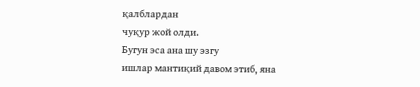қалблардан
чуқур жой олди.
Бугун эса ана шу эзгу
ишлар мантиқий давом этиб, яна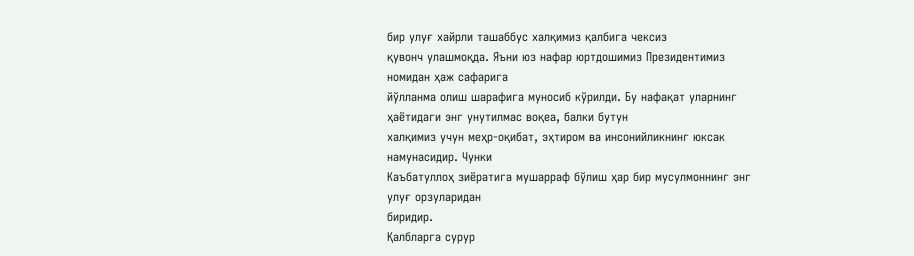бир улуғ хайрли ташаббус халқимиз қалбига чексиз
қувонч улашмоқда. Яъни юз нафар юртдошимиз Президентимиз номидан ҳаж сафарига
йўлланма олиш шарафига муносиб кўрилди. Бу нафақат уларнинг ҳаётидаги энг унутилмас воқеа, балки бутун
халқимиз учун меҳр-оқибат, эҳтиром ва инсонийликнинг юксак намунасидир. Чунки
Каъбатуллоҳ зиёратига мушарраф бўлиш ҳар бир мусулмоннинг энг улуғ орзуларидан
биридир.
Қалбларга сурур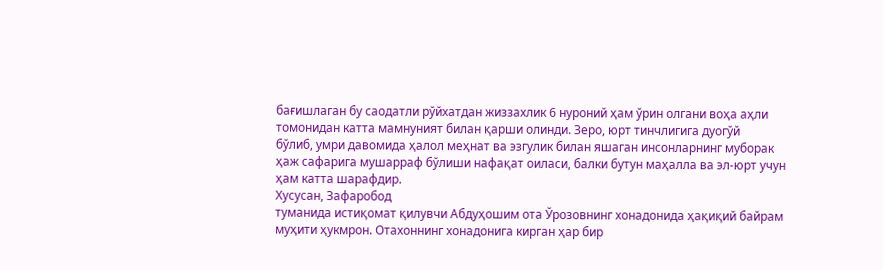бағишлаган бу саодатли рўйхатдан жиззахлик 6 нуроний ҳам ўрин олгани воҳа аҳли
томонидан катта мамнуният билан қарши олинди. Зеро, юрт тинчлигига дуогўй
бўлиб, умри давомида ҳалол меҳнат ва эзгулик билан яшаган инсонларнинг муборак
ҳаж сафарига мушарраф бўлиши нафақат оиласи, балки бутун маҳалла ва эл-юрт учун
ҳам катта шарафдир.
Хусусан, Зафаробод
туманида истиқомат қилувчи Абдуҳошим ота Ўрозовнинг хонадонида ҳақиқий байрам
муҳити ҳукмрон. Отахоннинг хонадонига кирган ҳар бир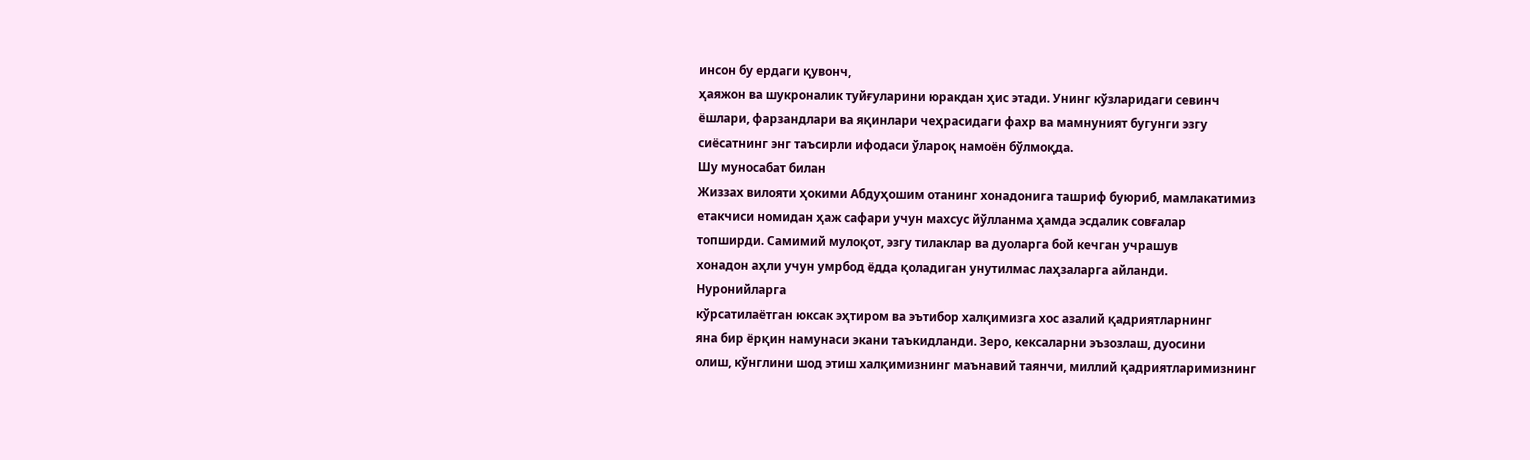инсон бу ердаги қувонч,
ҳаяжон ва шукроналик туйғуларини юракдан ҳис этади. Унинг кўзларидаги севинч
ёшлари, фарзандлари ва яқинлари чеҳрасидаги фахр ва мамнуният бугунги эзгу
сиёсатнинг энг таъсирли ифодаси ўлароқ намоён бўлмоқда.
Шу муносабат билан
Жиззах вилояти ҳокими Абдуҳошим отанинг хонадонига ташриф буюриб, мамлакатимиз
етакчиси номидан ҳаж сафари учун махсус йўлланма ҳамда эсдалик совғалар
топширди. Самимий мулоқот, эзгу тилаклар ва дуоларга бой кечган учрашув
хонадон аҳли учун умрбод ёдда қоладиган унутилмас лаҳзаларга айланди.
Нуронийларга
кўрсатилаётган юксак эҳтиром ва эътибор халқимизга хос азалий қадриятларнинг
яна бир ёрқин намунаси экани таъкидланди. Зеро, кексаларни эъзозлаш, дуосини
олиш, кўнглини шод этиш халқимизнинг маънавий таянчи, миллий қадриятларимизнинг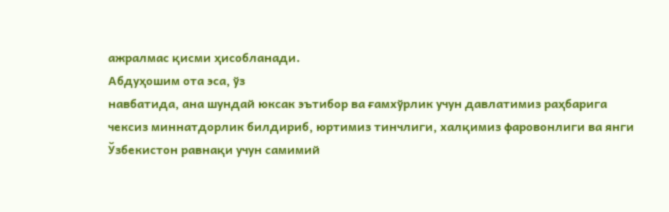ажралмас қисми ҳисобланади.
Абдуҳошим ота эса, ўз
навбатида, ана шундай юксак эътибор ва ғамхўрлик учун давлатимиз раҳбарига
чексиз миннатдорлик билдириб, юртимиз тинчлиги, халқимиз фаровонлиги ва янги
Ўзбекистон равнақи учун самимий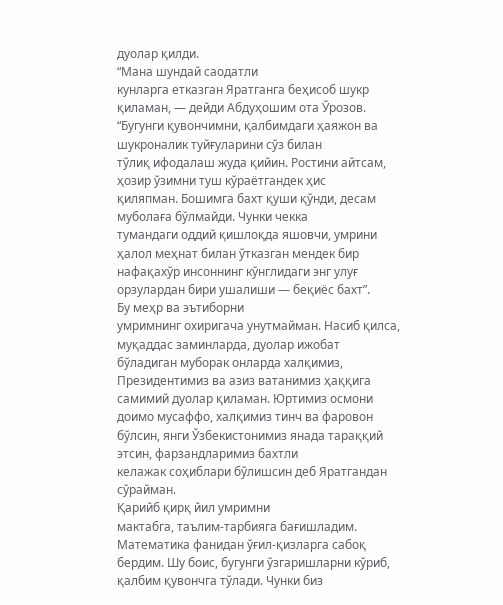дуолар қилди.
“Мана шундай саодатли
кунларга етказган Яратганга беҳисоб шукр қиламан, — дейди Абдуҳошим ота Ўрозов.
“Бугунги қувончимни, қалбимдаги ҳаяжон ва шукроналик туйғуларини сўз билан
тўлиқ ифодалаш жуда қийин. Ростини айтсам, ҳозир ўзимни туш кўраётгандек ҳис
қиляпман. Бошимга бахт қуши қўнди, десам муболаға бўлмайди. Чунки чекка
тумандаги оддий қишлоқда яшовчи, умрини ҳалол меҳнат билан ўтказган мендек бир
нафақахўр инсоннинг кўнглидаги энг улуғ орзулардан бири ушалиши — беқиёс бахт”.
Бу меҳр ва эътиборни
умримнинг охиригача унутмайман. Насиб қилса, муқаддас заминларда, дуолар ижобат
бўладиган муборак онларда халқимиз, Президентимиз ва азиз ватанимиз ҳаққига
самимий дуолар қиламан. Юртимиз осмони доимо мусаффо, халқимиз тинч ва фаровон
бўлсин, янги Ўзбекистонимиз янада тараққий этсин, фарзандларимиз бахтли
келажак соҳиблари бўлишсин деб Яратгандан сўрайман.
Қарийб қирқ йил умримни
мактабга, таълим-тарбияга бағишладим. Математика фанидан ўғил-қизларга сабоқ
бердим. Шу боис, бугунги ўзгаришларни кўриб, қалбим қувончга тўлади. Чунки биз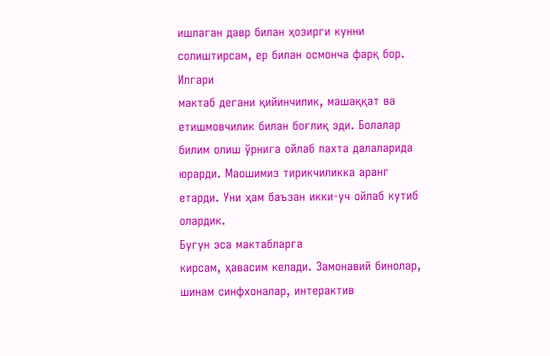ишлаган давр билан ҳозирги кунни солиштирсам, ер билан осмонча фарқ бор. Илгари
мактаб дегани қийинчилик, машаққат ва етишмовчилик билан боғлиқ эди. Болалар
билим олиш ўрнига ойлаб пахта далаларида юрарди. Маошимиз тирикчиликка аранг
етарди. Уни ҳам баъзан икки-уч ойлаб кутиб олардик.
Бугун эса мактабларга
кирсам, ҳавасим келади. Замонавий бинолар, шинам синфхоналар, интерактив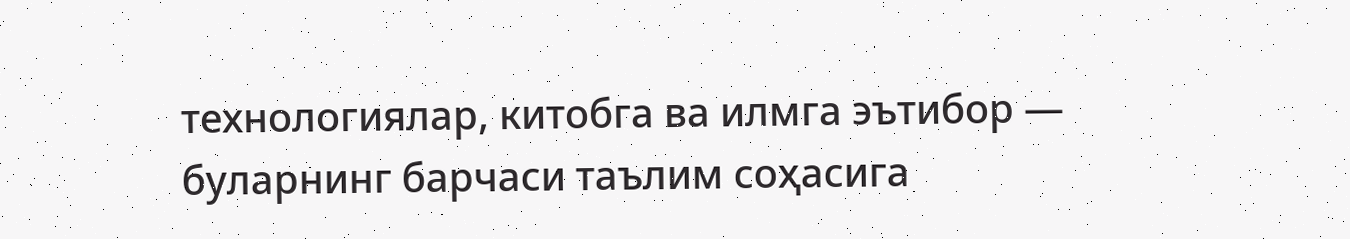технологиялар, китобга ва илмга эътибор — буларнинг барчаси таълим соҳасига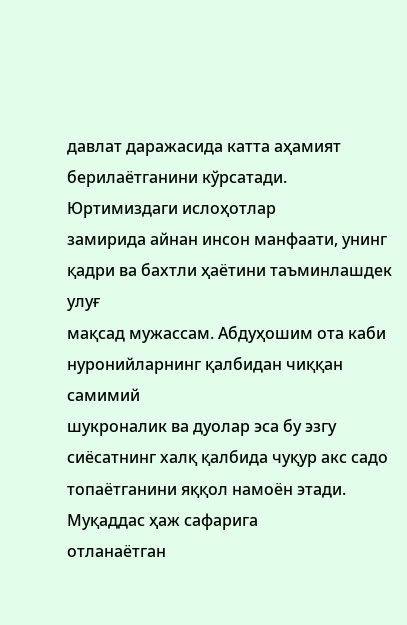давлат даражасида катта аҳамият берилаётганини кўрсатади.
Юртимиздаги ислоҳотлар
замирида айнан инсон манфаати, унинг қадри ва бахтли ҳаётини таъминлашдек улуғ
мақсад мужассам. Абдуҳошим ота каби нуронийларнинг қалбидан чиққан самимий
шукроналик ва дуолар эса бу эзгу сиёсатнинг халқ қалбида чуқур акс садо
топаётганини яққол намоён этади.
Муқаддас ҳаж сафарига
отланаётган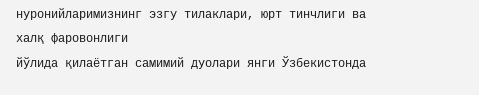нуронийларимизнинг эзгу тилаклари, юрт тинчлиги ва халқ фаровонлиги
йўлида қилаётган самимий дуолари янги Ўзбекистонда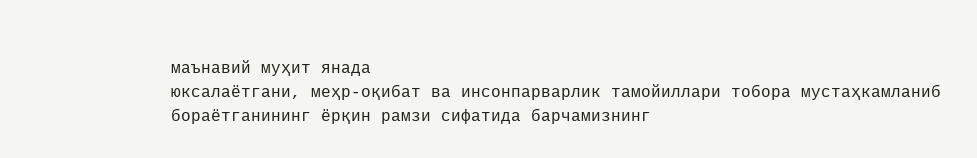маънавий муҳит янада
юксалаётгани, меҳр-оқибат ва инсонпарварлик тамойиллари тобора мустаҳкамланиб
бораётганининг ёрқин рамзи сифатида барчамизнинг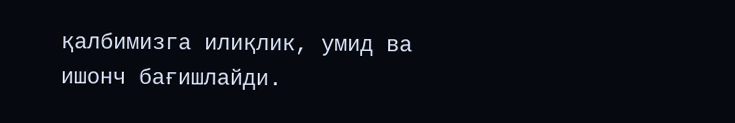қалбимизга илиқлик, умид ва
ишонч бағишлайди.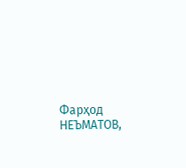Фарҳод
НЕЪМАТОВ,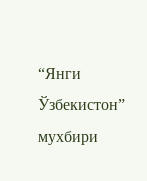“Янги
Ўзбекистон” мухбири